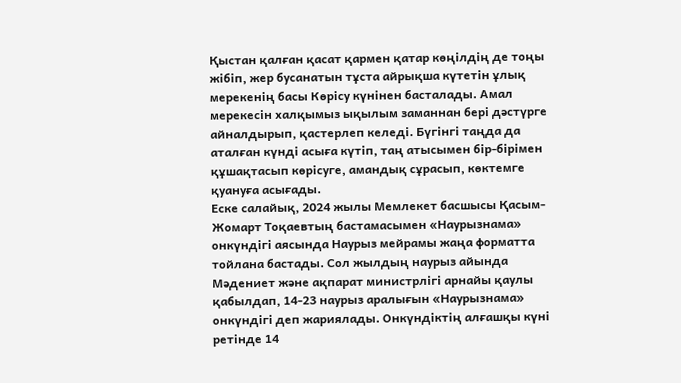Қыстан қалған қасат қармен қатар көңілдің де тоңы жібіп, жер бусанатын тұста айрықша күтетін ұлық мерекенің басы Көрісу күнінен басталады. Амал мерекесін халқымыз ықылым заманнан бері дәстүрге айналдырып, қастерлеп келеді. Бүгінгі таңда да аталған күнді асыға күтіп, таң атысымен бір-бірімен құшақтасып көрісуге, амандық сұрасып, көктемге қуануға асығады.
Еске салайық, 2024 жылы Мемлекет басшысы Қасым-Жомарт Тоқаевтың бастамасымен «Наурызнама» онкүндігі аясында Наурыз мейрамы жаңа форматта тойлана бастады. Сол жылдың наурыз айында Мәдениет және ақпарат министрлігі арнайы қаулы қабылдап, 14-23 наурыз аралығын «Наурызнама» онкүндігі деп жариялады. Онкүндіктің алғашқы күні ретінде 14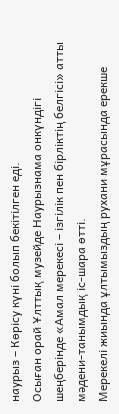наурыз – Көрісу күні болып бекітілген еді.
Осыған орай Ұлттық музейде Наурызнама онкүндігі шеңберінде «Амал мерекесі – ізгілік пен бірліктің белгісі» атты мәдени-танымдық іс-шара өтті.
Мерекелі жиында ұлтымыздың рухани мұрасында ерекше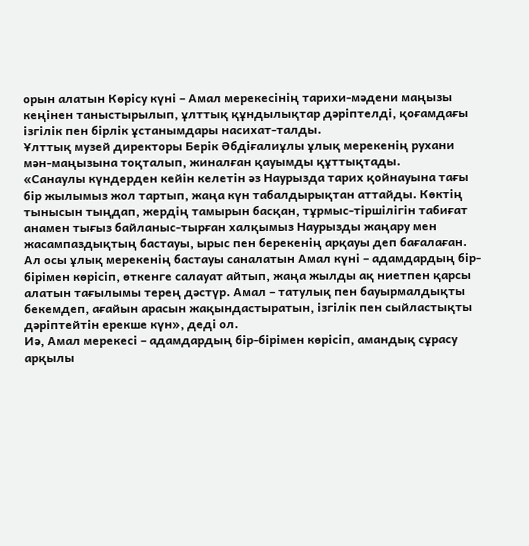орын алатын Көрісу күні – Амал мерекесінің тарихи-мәдени маңызы кеңінен таныстырылып, ұлттық құндылықтар дәріптелді, қоғамдағы ізгілік пен бірлік ұстанымдары насихат-талды.
Ұлттық музей директоры Берік Әбдіғалиұлы ұлық мерекенің рухани мән-маңызына тоқталып, жиналған қауымды құттықтады.
«Санаулы күндерден кейін келетін әз Наурызда тарих қойнауына тағы бір жылымыз жол тартып, жаңа күн табалдырықтан аттайды. Көктің тынысын тыңдап, жердің тамырын басқан, тұрмыс-тіршілігін табиғат анамен тығыз байланыс-тырған халқымыз Наурызды жаңару мен жасампаздықтың бастауы, ырыc пен берекенің арқауы деп бағалаған. Ал осы ұлық мерекенің бастауы саналатын Амал күні – адамдардың бір-бірімен көрісіп, өткенге салауат айтып, жаңа жылды ақ ниетпен қарсы алатын тағылымы терең дәстүр. Амал – татулық пен бауырмалдықты бекемдеп, ағайын арасын жақындастыратын, ізгілік пен сыйластықты дәріптейтін ерекше күн», деді ол.
Иә, Амал мерекесі – адамдардың бір-бірімен көрісіп, амандық сұрасу арқылы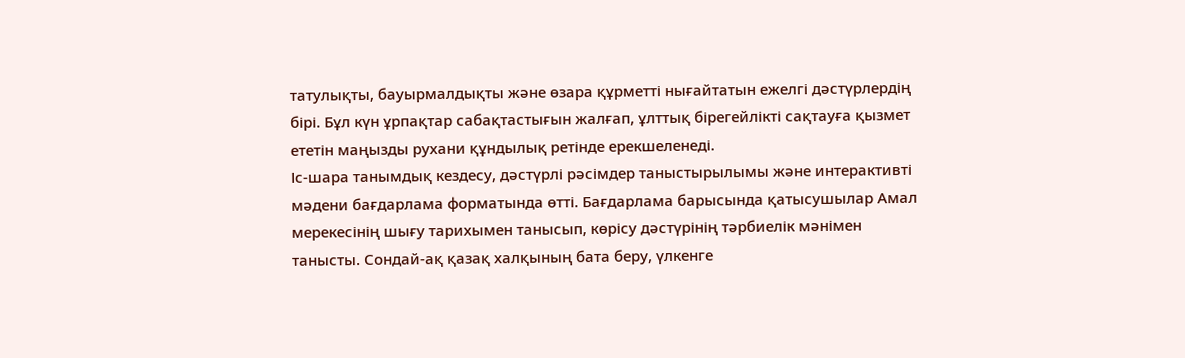татулықты, бауырмалдықты және өзара құрметті нығайтатын ежелгі дәстүрлердің бірі. Бұл күн ұрпақтар сабақтастығын жалғап, ұлттық бірегейлікті сақтауға қызмет ететін маңызды рухани құндылық ретінде ерекшеленеді.
Іс-шара танымдық кездесу, дәстүрлі рәсімдер таныстырылымы және интерактивті мәдени бағдарлама форматында өтті. Бағдарлама барысында қатысушылар Амал мерекесінің шығу тарихымен танысып, көрісу дәстүрінің тәрбиелік мәнімен танысты. Сондай-ақ қазақ халқының бата беру, үлкенге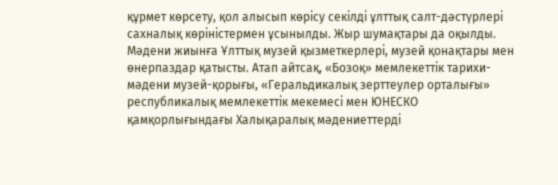құрмет көрсету, қол алысып көрісу секілді ұлттық салт-дәстүрлері сахналық көріністермен ұсынылды. Жыр шумақтары да оқылды.
Мәдени жиынға Ұлттық музей қызметкерлері, музей қонақтары мен өнерпаздар қатысты. Атап айтсақ, «Бозоқ» мемлекеттік тарихи-мәдени музей-қорығы, «Геральдикалық зерттеулер орталығы» республикалық мемлекеттік мекемесі мен ЮНЕСКО қамқорлығындағы Халықаралық мәдениеттерді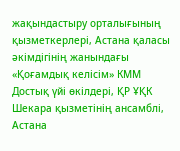жақындастыру орталығының қызметкерлері, Астана қаласы әкімдігінің жанындағы «Қоғамдық келісім» КММ Достық үйі өкілдері, ҚР ҰҚК Шекара қызметінің ансамблі, Астана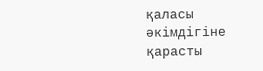қаласы әкімдігіне қарасты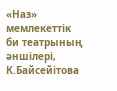«Наз» мемлекеттік би театрының әншілері, К.Байсейітова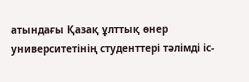атындағы Қазақ ұлттық өнер университетінің студенттері тәлімді іс-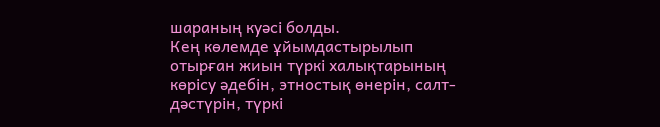шараның куәсі болды.
Кең көлемде ұйымдастырылып отырған жиын түркі халықтарының көрісу әдебін, этностық өнерін, салт-дәстүрін, түркі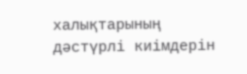халықтарының дәстүрлі киімдерін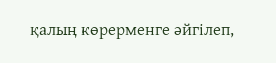қалың көрерменге әйгілеп,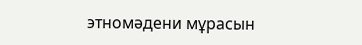этномәдени мұрасын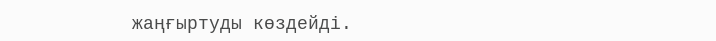жаңғыртуды көздейді.